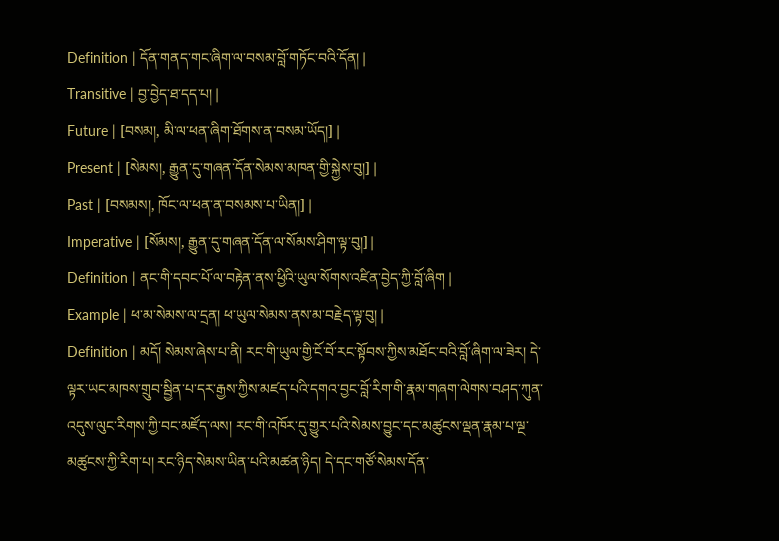Definition | དོན་གནད་གང་ཞིག་ལ་བསམ་བློ་གཏོང་བའི་དོན། |
Transitive | བྱ་བྱེད་ཐ་དད་པ། |
Future | [བསམ།, མི་ལ་ཕན་ཞིག་ཐོགས་ན་བསམ་ཡོད།] |
Present | [སེམས།, རྒྱུན་དུ་གཞན་དོན་སེམས་མཁན་གྱི་སྐྱེས་བུ།] |
Past | [བསམས།, ཁོང་ལ་ཕན་ན་བསམས་པ་ཡིན།] |
Imperative | [སོམས།, རྒྱུན་དུ་གཞན་དོན་ལ་སོམས་ཤིག་ལྟ་བུ།] |
Definition | ནང་གི་དབང་པོ་ལ་བརྟེན་ནས་ཕྱིའི་ཡུལ་སོགས་འཛིན་བྱེད་ཀྱི་བློ་ཞིག |
Example | ཕ་མ་སེམས་ལ་དྲན། ཕ་ཡུལ་སེམས་ནས་མ་བརྗེད་ལྟ་བུ། |
Definition | མདོ། སེམས་ཞེས་པ་ནི། རང་གི་ཡུལ་གྱི་ངོ་བོ་རང་སྟོབས་ཀྱིས་མཐོང་བའི་བློ་ཞིག་ལ་ཟེར། དེ་ལྟར་ཡང་མཁས་གྲུབ་སྦྱིན་པ་དར་རྒྱས་ཀྱིས་མཛད་པའི་དགའ་བྱང་བློ་རིག་གི་རྣམ་གཞག་ལེགས་བཤད་ཀུན་འདུས་ལུང་རིགས་ཀྱི་བང་མཛོད་ལས། རང་གི་འཁོར་དུ་གྱུར་པའི་སེམས་བྱུང་དང་མཚུངས་ལྡན་རྣམ་པ་ལྔ་མཚུངས་ཀྱི་རིག་པ། རང་ཉིད་སེམས་ཡིན་པའི་མཚན་ཉིད། དེ་དང་གཙོ་སེམས་དོན་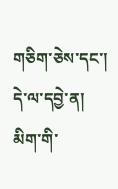གཅིག་ཅེས་དང་། དེ་ལ་དབྱེ་ན། མིག་གི་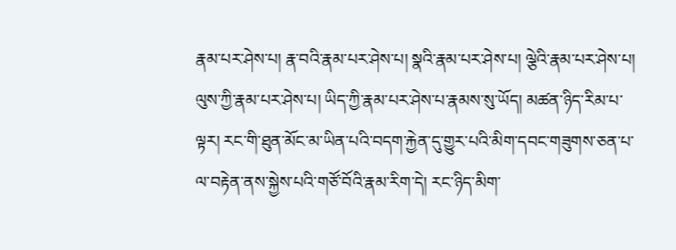རྣམ་པར་ཤེས་པ། རྣ་བའི་རྣམ་པར་ཤེས་པ། སྣའི་རྣམ་པར་ཤེས་པ། ལྕེའི་རྣམ་པར་ཤེས་པ། ལུས་ཀྱི་རྣམ་པར་ཤེས་པ། ཡིད་ཀྱི་རྣམ་པར་ཤེས་པ་རྣམས་སུ་ཡོད། མཚན་ཉིད་རིམ་པ་ལྟར། རང་གི་ཐུན་མོང་མ་ཡིན་པའི་བདག་རྐྱེན་དུ་གྱུར་པའི་མིག་དབང་གཟུགས་ཅན་པ་ལ་བརྟེན་ནས་སྐྱེས་པའི་གཙོ་བོའི་རྣམ་རིག་དེ། རང་ཉིད་མིག་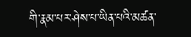གི་རྣམ་པར་ཤེས་པ་ཡིན་པའི་མཚན་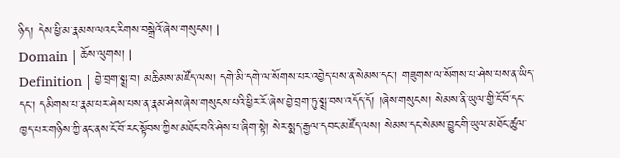ཉིད། དེས་ཕྱི་མ་རྣམས་ལའང་རིགས་བསྒྲེའོ་ཞེས་གསུངས། |
Domain | ཆོས་ལུགས། |
Definition | བྱེ་བྲག་སྨྲ་བ། མཆིམས་མཛོད་ལས། དགེ་མི་དགེ་ལ་སོགས་པར་འབྱེད་པས་ན་སེམས་དང་། གཟུགས་ལ་སོགས་པ་ཤེས་པས་ན་ཡིད་དང་། དམིགས་པ་རྣམ་པར་ཤེས་པས་ན་རྣམ་ཤེས་ཞེས་གསུངས་པའི་ཕྱིར་རོ་ཞེས་བྱེ་བྲག་ཏུ་སྨྲ་བས་འདོད་དོ། །ཞེས་གསུངས། སེམས་ནི་ཡུལ་གྱི་ངོ་བོ་དང་ཁྱད་པར་གཉིས་ཀྱི་ནང་ནས་ངོ་བོ་རང་སྟོབས་ཀྱིས་མཐོང་བའི་ཤེས་པ་ཞིག་སྟེ། སེར་སྨད་རྒྱལ་དབང་མཛོད་ལས། སེམས་དང་སེམས་བྱུང་གི་ཡུལ་མཐོང་ཚུལ་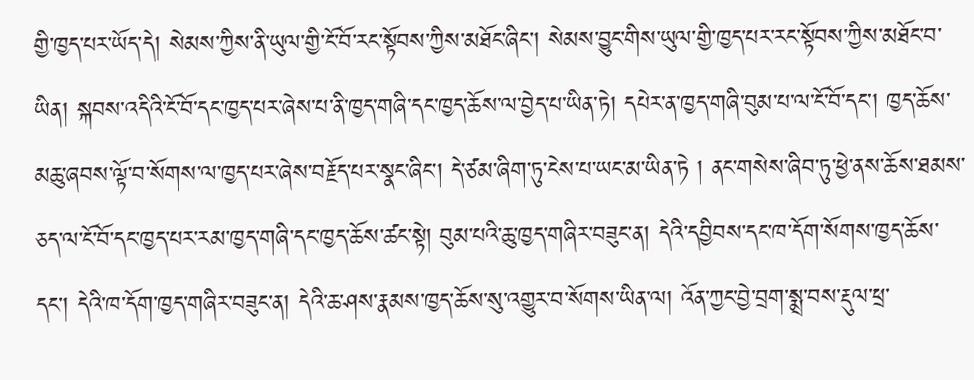གྱི་ཁྱད་པར་ཡོད་དེ། སེམས་ཀྱིས་ནི་ཡུལ་གྱི་ངོ་བོ་རང་སྟོབས་ཀྱིས་མཐོང་ཞིང་། སེམས་བྱུང་གིས་ཡུལ་གྱི་ཁྱད་པར་རང་སྟོབས་ཀྱིས་མཐོང་བ་ཡིན། སྐབས་འདིའི་ངོ་བོ་དང་ཁྱད་པར་ཞེས་པ་ནི་ཁྱད་གཞི་དང་ཁྱད་ཆོས་ལ་བྱེད་པ་ཡིན་ཏེ། དཔེར་ན་ཁྱད་གཞི་བུམ་པ་ལ་ངོ་བོ་དང་། ཁྱད་ཆོས་མཆུ་ཞབས་ལྟོ་བ་སོགས་ལ་ཁྱད་པར་ཞེས་བརྗོད་པར་སྣང་ཞིང་། དེ་ཙམ་ཞིག་ཏུ་ངེས་པ་ཡང་མ་ཡིན་ཏེ ། ནང་གསེས་ཞིབ་ཏུ་ཕྱེ་ནས་ཆོས་ཐམས་ཅད་ལ་ངོ་བོ་དང་ཁྱད་པར་རམ་ཁྱད་གཞི་དང་ཁྱད་ཆོས་ཚང་སྟེ། བུམ་པའི་ཆུ་ཁྱད་གཞིར་བཟུང་ན། དེའི་དབྱིབས་དང་ཁ་དོག་སོགས་ཁྱད་ཆོས་དང་། དེའི་ཁ་དོག་ཁྱད་གཞིར་བཟུང་ན། དེའི་ཆ་ཤས་རྣམས་ཁྱད་ཆོས་སུ་འགྱུར་བ་སོགས་ཡིན་ལ། འོན་ཀྱང་བྱེ་བྲག་སྨྲ་བས་རྡུལ་ཕྲ་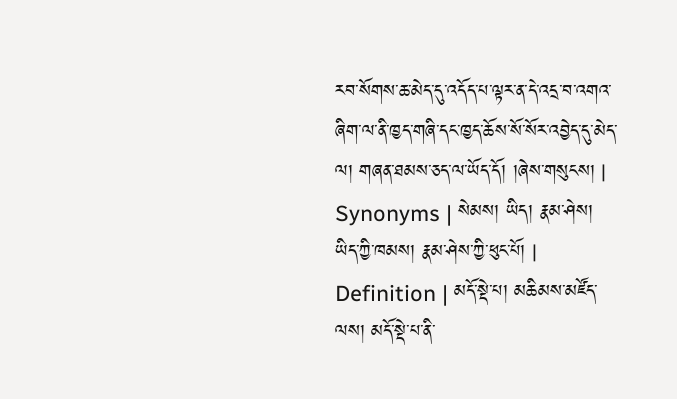རབ་སོགས་ཆ་མེད་དུ་འདོད་པ་ལྟར་ན་དེ་འདྲ་བ་འགའ་ཞིག་ལ་ནི་ཁྱད་གཞི་དང་ཁྱད་ཆོས་སོ་སོར་འབྱེད་དུ་མེད་ལ། གཞན་ཐམས་ཅད་ལ་ཡོད་དོ། །ཞེས་གསུངས། |
Synonyms | སེམས། ཡིད། རྣམ་ཤེས། ཡིད་ཀྱི་ཁམས། རྣམ་ཤེས་ཀྱི་ཕུང་པོ། |
Definition | མདོ་སྡེ་པ། མཆིམས་མཛོད་ལས། མདོ་སྡེ་པ་ནི་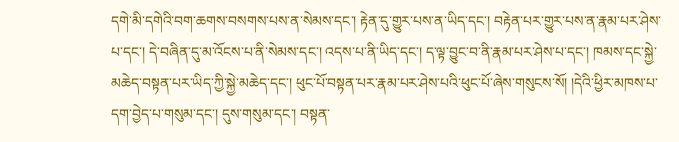དགེ་མི་དགེའི་བག་ཆགས་བསགས་པས་ན་སེམས་དང་། རྟེན་དུ་གྱུར་པས་ན་ཡིད་དང་། བརྟེན་པར་གྱུར་པས་ན་རྣམ་པར་ཤེས་པ་དང་། དེ་བཞིན་དུ་མ་འོངས་པ་ནི་སེམས་དང་། འདས་པ་ནི་ཡིད་དང་། ད་ལྟ་བྱུང་བ་ནི་རྣམ་པར་ཤེས་པ་དང་། ཁམས་དང་སྐྱེ་མཆེད་བསྟན་པར་ཡིད་ཀྱི་སྐྱེ་མཆེད་དང་། ཕུང་པོ་བསྟན་པར་རྣམ་པར་ཤེས་པའི་ཕུང་པོ་ཞེས་གསུངས་སོ། །དེའི་ཕྱིར་མཁས་པ་དག་བྱེད་པ་གསུམ་དང་། དུས་གསུམ་དང་། བསྟན་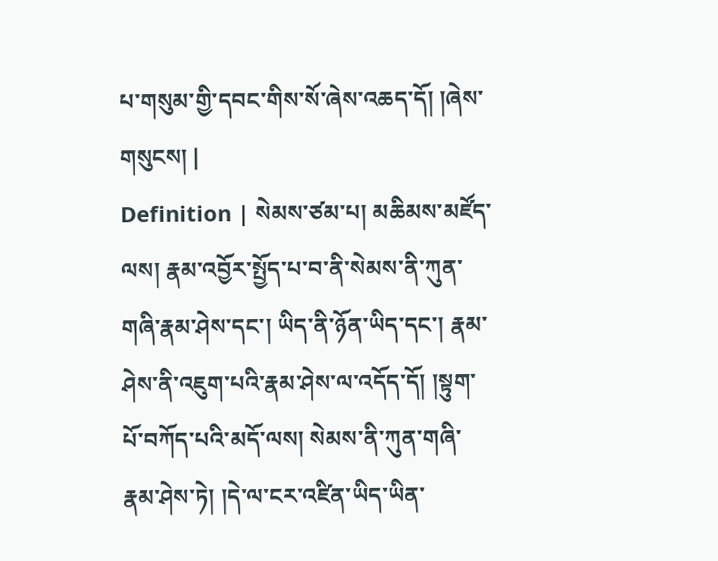པ་གསུམ་གྱི་དབང་གིས་སོ་ཞེས་འཆད་དོ། །ཞེས་གསུངས། |
Definition | སེམས་ཙམ་པ། མཆིམས་མཛོད་ལས། རྣམ་འབྱོར་སྤྱོད་པ་བ་ནི་སེམས་ནི་ཀུན་གཞི་རྣམ་ཤེས་དང་། ཡིད་ནི་ཉོན་ཡིད་དང་། རྣམ་ཤེས་ནི་འཇུག་པའི་རྣམ་ཤེས་ལ་འདོད་དོ། །སྟུག་པོ་བཀོད་པའི་མདོ་ལས། སེམས་ནི་ཀུན་གཞི་རྣམ་ཤེས་ཏེ། །དེ་ལ་ངར་འཛིན་ཡིད་ཡིན་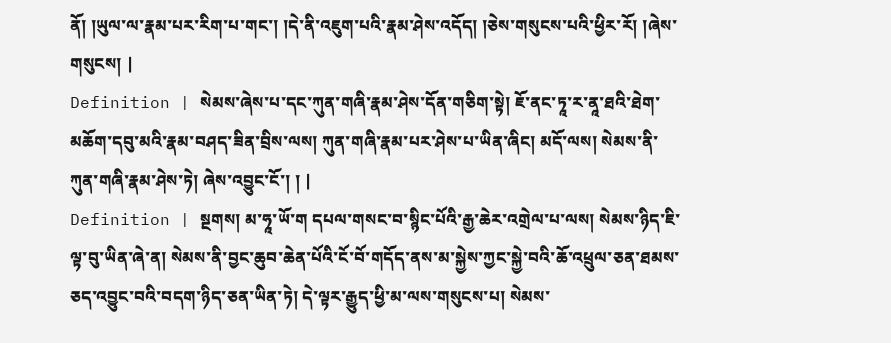ནོ། །ཡུལ་ལ་རྣམ་པར་རིག་པ་གང་། །དེ་ནི་འཇུག་པའི་རྣམ་ཤེས་འདོད། །ཅེས་གསུངས་པའི་ཕྱིར་རོ། །ཞེས་གསུངས། |
Definition | སེམས་ཞེས་པ་དང་ཀུན་གཞི་རྣམ་ཤེས་དོན་གཅིག་སྟེ། ཇོ་ནང་ཏཱ་ར་ནཱ་ཐའི་ཐེག་མཆོག་དབུ་མའི་རྣམ་བཤད་ཟིན་བྲིས་ལས། ཀུན་གཞི་རྣམ་པར་ཤེས་པ་ཡིན་ཞིང། མདོ་ལས། སེམས་ནི་ཀུན་གཞི་རྣམ་ཤེས་ཏེ། ཞེས་འབྱུང་ངོ་། ། |
Definition | སྔགས། མ་ཧཱ་ཡོ་ག དཔལ་གསང་བ་སྙིང་པོའི་རྒྱ་ཆེར་འགྲེལ་པ་ལས། སེམས་ཉིད་ཇི་ལྟ་བུ་ཡིན་ཞེ་ན། སེམས་ནི་བྱང་ཆུབ་ཆེན་པོའི་ངོ་བོ་གདོད་ནས་མ་སྐྱེས་ཀྱང་སྐྱེ་བའི་ཆོ་འཕྲུལ་ཅན་ཐམས་ཅད་འབྱུང་བའི་བདག་ཉིད་ཅན་ཡིན་ཏེ། དེ་ལྟར་རྒྱུད་ཕྱི་མ་ལས་གསུངས་པ། སེམས་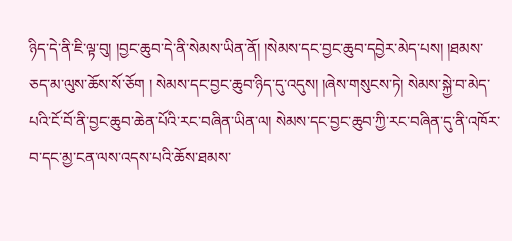ཉིད་དེ་ནི་ཇི་ལྟ་བུ། །བྱང་ཆུབ་དེ་ནི་སེམས་ཡིན་ནོ། །སེམས་དང་བྱང་ཆུབ་དབྱེར་མེད་པས། །ཐམས་ཅད་མ་ལུས་ཆོས་སོ་ཅོག ། སེམས་དང་བྱང་ཆུབ་ཉིད་དུ་འདུས། །ཞེས་གསུངས་ཏེ། སེམས་སྐྱེ་བ་མེད་པའི་ངོ་བོ་ནི་བྱང་ཆུབ་ཆེན་པོའི་རང་བཞིན་ཡིན་ལ། སེམས་དང་བྱང་ཆུབ་ཀྱི་རང་བཞིན་དུ་ནི་འཁོར་བ་དང་མྱ་ངན་ལས་འདས་པའི་ཆོས་ཐམས་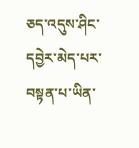ཅད་འདུས་ཤིང་དབྱེར་མེད་པར་བསྟན་པ་ཡིན་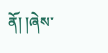ནོ། །ཞེས་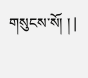གསུངས་སོ། ། |